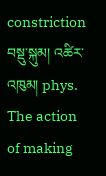constriction བསྡུ་སྐུམ། འཚིར་འཁུམ། phys. The action of making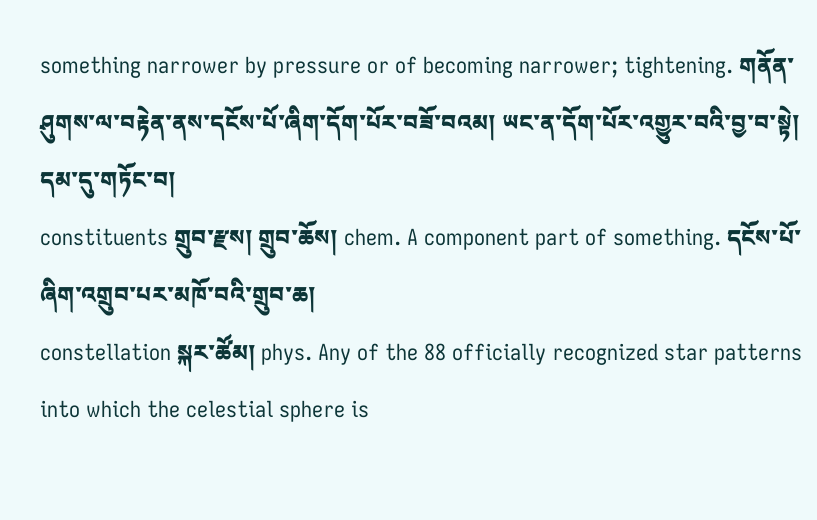something narrower by pressure or of becoming narrower; tightening. གནོན་ཤུགས་ལ་བརྟེན་ནས་དངོས་པོ་ཞིག་དོག་པོར་བཟོ་བའམ། ཡང་ན་དོག་པོར་འགྱུར་བའི་བྱ་བ་སྟེ། དམ་དུ་གཏོང་བ།
constituents གྲུབ་རྫས། གྲུབ་ཆོས། chem. A component part of something. དངོས་པོ་ཞིག་འགྲུབ་པར་མཁོ་བའི་གྲུབ་ཆ།
constellation སྐར་ཚོམ། phys. Any of the 88 officially recognized star patterns into which the celestial sphere is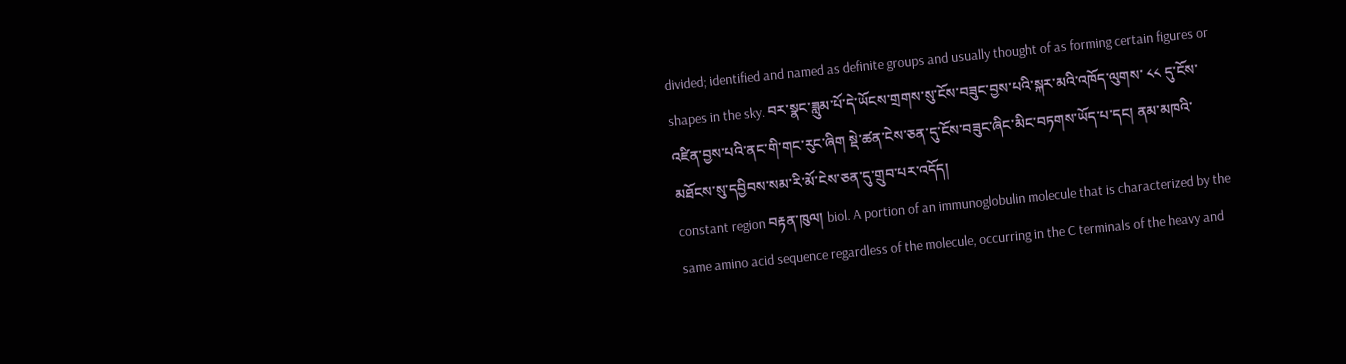divided; identified and named as definite groups and usually thought of as forming certain figures or shapes in the sky. བར་སྣང་ཟླུམ་པོ་དེ་ཡོངས་གྲགས་སུ་ངོས་བཟུང་བྱས་པའི་སྐར་མའི་འཁོད་ལུགས་ ༨༨ དུ་ངོས་འཛིན་བྱས་པའི་ནང་གི་གང་རུང་ཞིག སྡེ་ཚན་ངེས་ཅན་དུ་ངོས་བཟུང་ཞིང་མིང་བཏགས་ཡོད་པ་དང། ནམ་མཁའི་མཐོངས་སུ་དབྱིབས་སམ་རི་མོ་ངེས་ཅན་དུ་གྲུབ་པར་འདོད།
constant region བརྟན་ཁུལ། biol. A portion of an immunoglobulin molecule that is characterized by the same amino acid sequence regardless of the molecule, occurring in the C terminals of the heavy and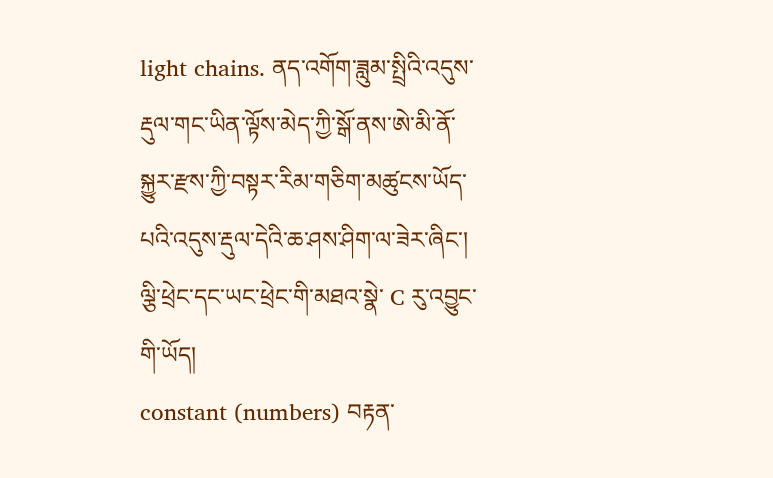light chains. ནད་འགོག་ཟླུམ་སྤྲིའི་འདུས་རྡུལ་གང་ཡིན་ལྟོས་མེད་ཀྱི་སྒོ་ནས་ཨེ་མི་ནོ་སྐྱུར་རྫས་ཀྱི་བསྟར་རིམ་གཅིག་མཚུངས་ཡོད་པའི་འདུས་རྡུལ་དེའི་ཆ་ཤས་ཤིག་ལ་ཟེར་ཞིང་། ལྕི་ཕྲེང་དང་ཡང་ཕྲེང་གི་མཐའ་སྣེ་ C རུ་འབྱུང་གི་ཡོད།
constant (numbers) བརྟན་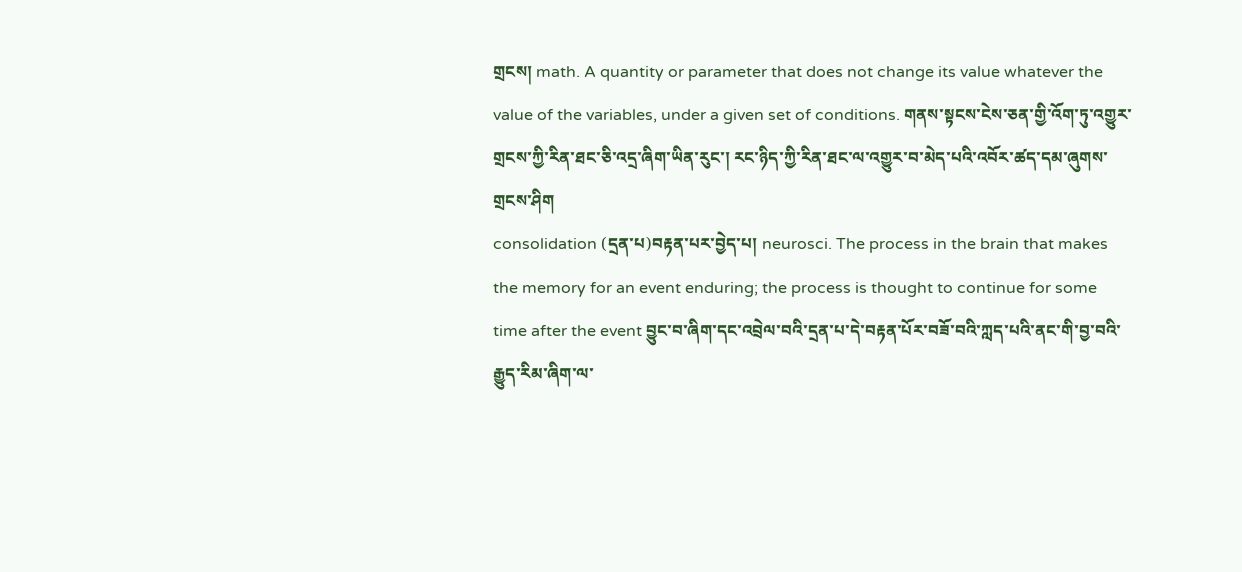གྲངས། math. A quantity or parameter that does not change its value whatever the value of the variables, under a given set of conditions. གནས་སྟངས་ངེས་ཅན་གྱི་འོག་ཏུ་འགྱུར་གྲངས་ཀྱི་རིན་ཐང་ཅི་འདྲ་ཞིག་ཡིན་རུང་། རང་ཉིད་ཀྱི་རིན་ཐང་ལ་འགྱུར་བ་མེད་པའི་འབོར་ཚད་དམ་ཞུགས་གྲངས་ཤིག
consolidation (དྲན་པ)བརྟན་པར་བྱེད་པ། neurosci. The process in the brain that makes the memory for an event enduring; the process is thought to continue for some time after the event བྱུང་བ་ཞིག་དང་འབྲེལ་བའི་དྲན་པ་དེ་བརྟན་པོར་བཟོ་བའི་ཀླད་པའི་ནང་གི་བྱ་བའི་རྒྱུད་རིམ་ཞིག་ལ་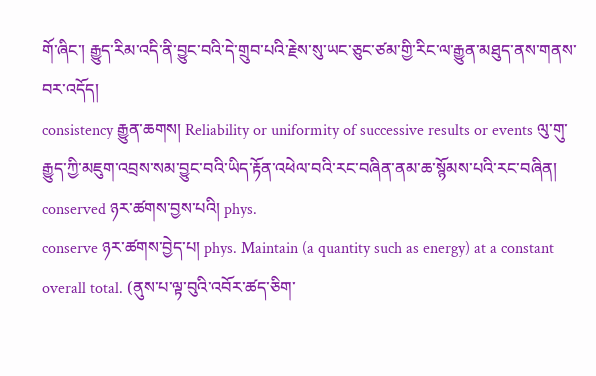གོ་ཞིང་། རྒྱུད་རིམ་འདི་ནི་བྱུང་བའི་དེ་གྲུབ་པའི་རྗེས་སུ་ཡང་ཅུང་ཙམ་གྱི་རིང་ལ་རྒྱུན་མཐུད་ནས་གནས་བར་འདོད།
consistency རྒྱུན་ཆགས། Reliability or uniformity of successive results or events ལུ་གུ་རྒྱུད་ཀྱི་མཇུག་འབྲས་སམ་བྱུང་བའི་ཡིད་རྟོན་འཕེལ་བའི་རང་བཞིན་ནམ་ཆ་སྙོམས་པའི་རང་བཞིན།
conserved ཉར་ཚགས་བྱས་པའི། phys.
conserve ཉར་ཚགས་བྱེད་པ། phys. Maintain (a quantity such as energy) at a constant overall total. (ནུས་པ་ལྟ་བུའི་འབོར་ཚད་ཅིག་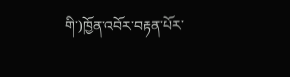གི་)ཁྱོན་འབོར་བརྟན་པོར་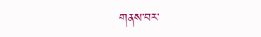གནས་བར་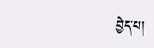བྱེད་པ།